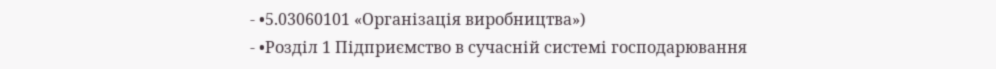- •5.03060101 «Організація виробництва»)
- •Розділ 1 Підприємство в сучасній системі господарювання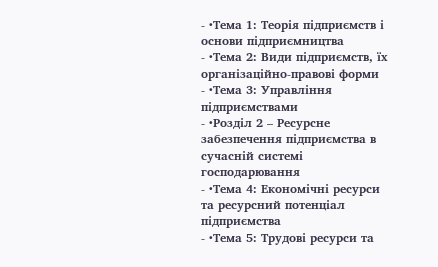- •Тема 1: Теорія підприємств і основи підприємництва
- •Тема 2: Види підприємств, їх організаційно-правові форми
- •Тема 3: Управління підприємствами
- •Розділ 2 – Ресурсне забезпечення підприємства в сучасній системі господарювання
- •Тема 4: Економічні ресурси та ресурсний потенціал підприємства
- •Тема 5: Трудові ресурси та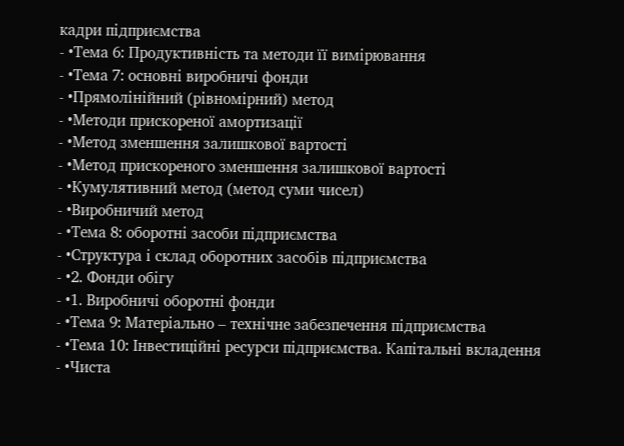кадри підприємства
- •Тема 6: Продуктивність та методи її вимірювання
- •Тема 7: основні виробничі фонди
- •Прямолінійний (рівномірний) метод
- •Методи прискореної амортизації
- •Метод зменшення залишкової вартості
- •Метод прискореного зменшення залишкової вартості
- •Кумулятивний метод (метод суми чисел)
- •Виробничий метод
- •Тема 8: оборотні засоби підприємства
- •Структура і склад оборотних засобів підприємства
- •2. Фонди обігу
- •1. Виробничі оборотні фонди
- •Тема 9: Матеріально – технічне забезпечення підприємства
- •Тема 10: Інвестиційні ресурси підприємства. Капітальні вкладення
- •Чиста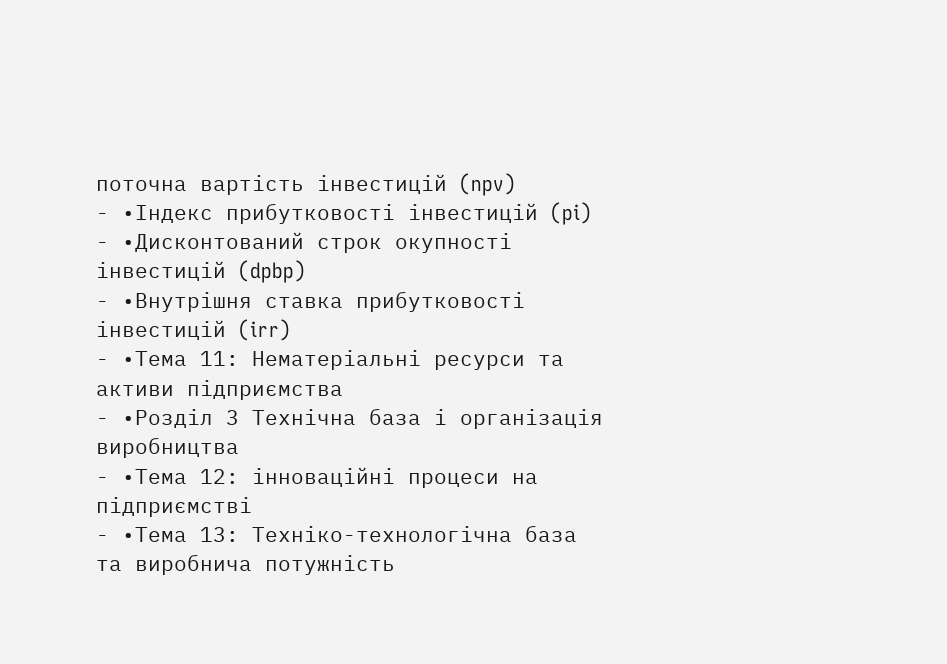поточна вартість інвестицій (npv)
- •Індекс прибутковості інвестицій (pi)
- •Дисконтований строк окупності інвестицій (dpbp)
- •Внутрішня ставка прибутковості інвестицій (irr)
- •Тема 11: Нематеріальні ресурси та активи підприємства
- •Розділ 3 Технічна база і організація виробництва
- •Тема 12: інноваційні процеси на підприємстві
- •Тема 13: Техніко-технологічна база та виробнича потужність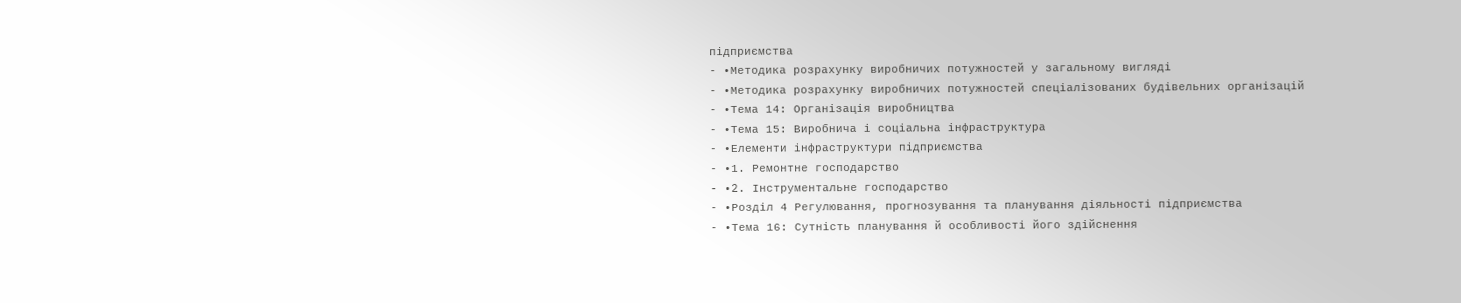підприємства
- •Методика розрахунку виробничих потужностей у загальному вигляді
- •Методика розрахунку виробничих потужностей спеціалізованих будівельних організацій
- •Тема 14: Організація виробництва
- •Тема 15: Виробнича і соціальна інфраструктура
- •Елементи iнфраструктури пiдприємства
- •1. Ремонтне господарство
- •2. Iнструментальне господарство
- •Розділ 4 Регулювання, прогнозування та планування діяльності підприємства
- •Тема 16: Сутність планування й особливості його здійснення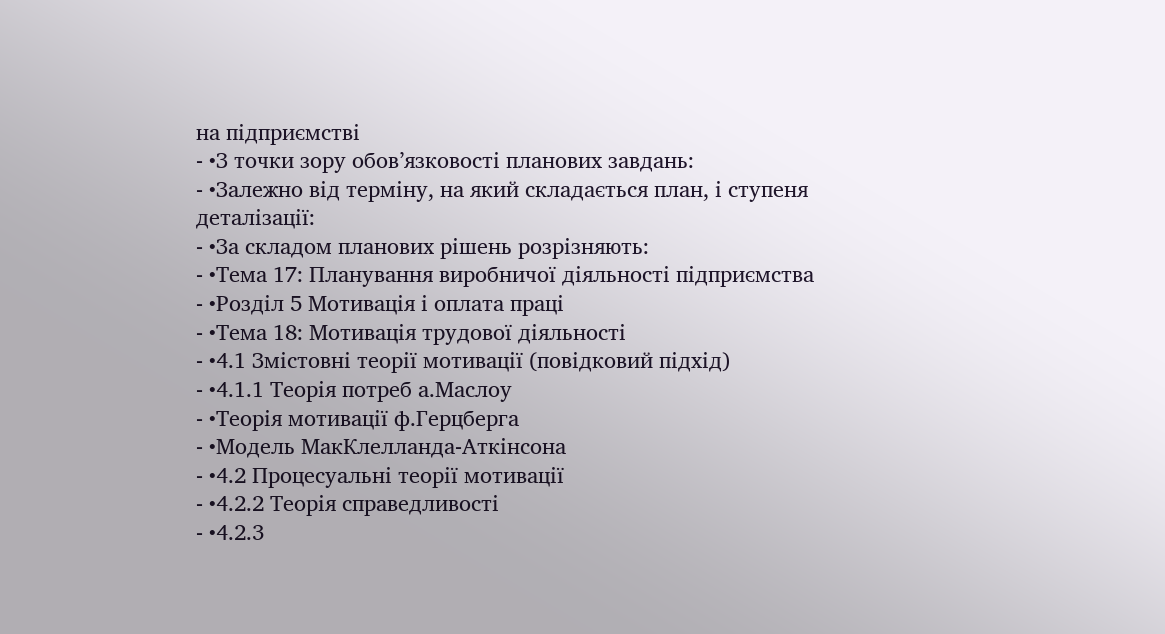на підприємстві
- •З точки зору обов’язковості планових завдань:
- •Залежно від терміну, на який складається план, і ступеня деталізації:
- •За складом планових рішень розрізняють:
- •Тема 17: Планування виробничої діяльності підприємства
- •Розділ 5 Мотивація і оплата праці
- •Тема 18: Мотивація трудової діяльності
- •4.1 Змістовні теорії мотивації (повідковий підхід)
- •4.1.1 Теорія потреб а.Маслоу
- •Теорія мотивації ф.Герцберга
- •Модель МакКлелланда-Аткінсона
- •4.2 Процесуальні теорії мотивації
- •4.2.2 Теорія справедливості
- •4.2.3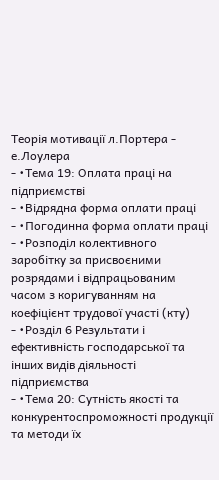Теорія мотивації л.Портера - е.Лоулера
- •Тема 19: Оплата праці на підприємстві
- •Відрядна форма оплати праці
- •Погодинна форма оплати праці
- •Розподіл колективного заробітку за присвоєними розрядами і відпрацьованим часом з коригуванням на коефіцієнт трудової участі (кту)
- •Розділ 6 Результати і ефективність господарської та інших видів діяльності підприємства
- •Тема 20: Сутність якості та конкурентоспроможності продукції та методи їх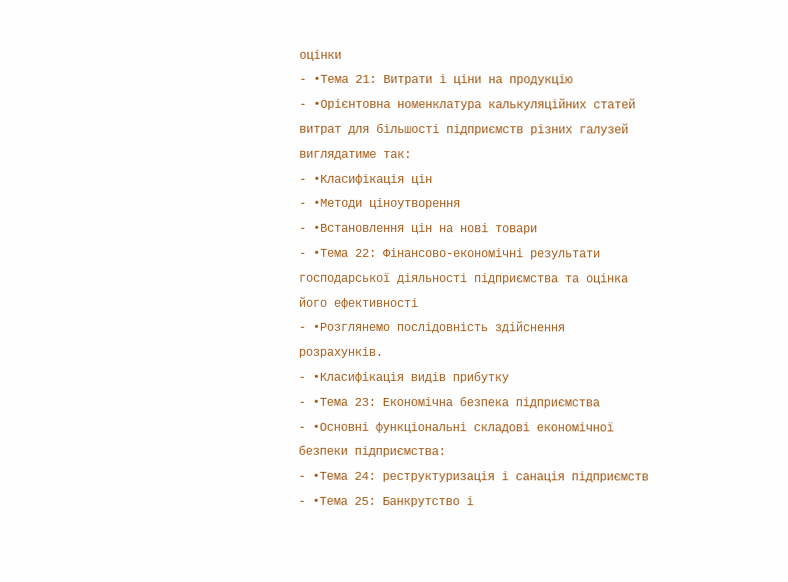оцінки
- •Тема 21: Витрати і ціни на продукцію
- •Орієнтовна номенклатура калькуляційних статей витрат для більшості підприємств різних галузей виглядатиме так:
- •Класифікація цін
- •Методи ціноутворення
- •Встановлення цін на нові товари
- •Тема 22: Фінансово-економічні результати господарської діяльності підприємства та оцінка його ефективності
- •Розглянемо послідовність здійснення розрахунків.
- •Класифікація видів прибутку
- •Тема 23: Економічна безпека підприємства
- •Основні функціональні складові економічної безпеки підприємства:
- •Тема 24: реструктуризація і санація підприємств
- •Тема 25: Банкрутство і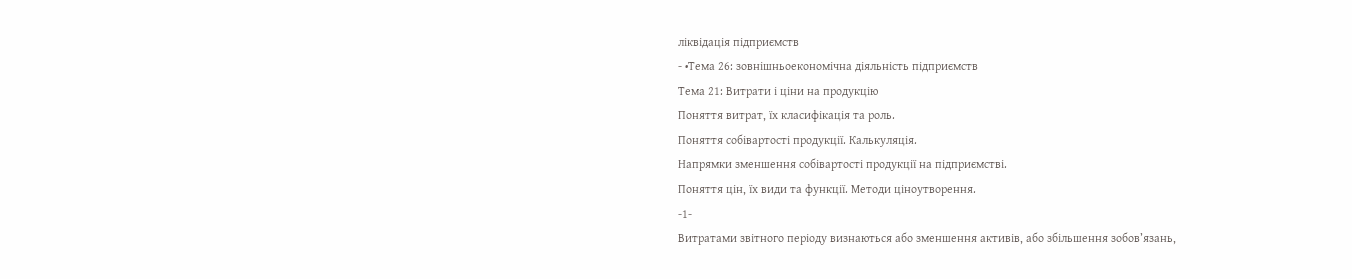ліквідація підприємств
- •Тема 26: зовнішньоекономічна діяльність підприємств
Тема 21: Витрати і ціни на продукцію
Поняття витрат, їх класифікація та роль.
Поняття собівартості продукції. Калькуляція.
Напрямки зменшення собівартості продукції на підприємстві.
Поняття цін, їх види та функції. Методи ціноутворення.
-1-
Витратами звітного періоду визнаються або зменшення активів, або збільшення зобов’язань,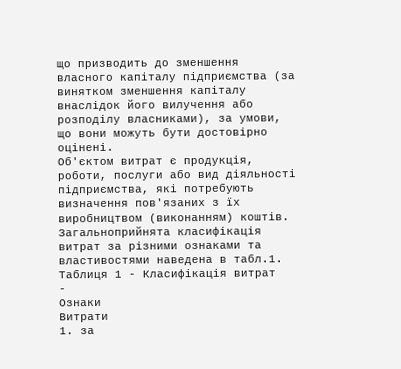що призводить до зменшення власного капіталу підприємства (за винятком зменшення капіталу внаслідок його вилучення або розподілу власниками), за умови, що вони можуть бути достовірно оцінені.
Об'єктом витрат є продукція, роботи, послуги або вид діяльності підприємства, які потребують визначення пов'язаних з їх виробництвом (виконанням) коштів.
Загальноприйнята класифікація витрат за різними ознаками та властивостями наведена в табл.1.
Таблиця 1 - Класифікація витрат
-
Ознаки
Витрати
1. за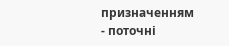призначенням
- поточні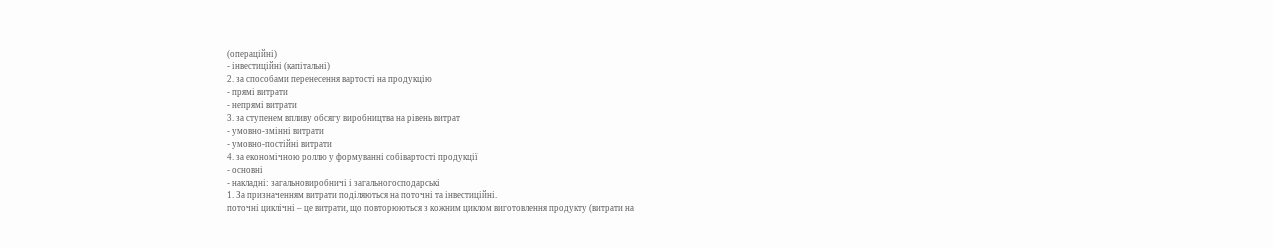(операційні)
- інвестиційні (капітальні)
2. за способами перенесення вартості на продукцію
- прямі витрати
- непрямі витрати
3. за ступенем впливу обсягу виробництва на рівень витрат
- умовно-змінні витрати
- умовно-постійні витрати
4. за економічною роллю у формуванні собівартості продукції
- основні
- накладні: загальновиробничі і загальногосподарські
1. За призначенням витрати поділяються на поточні та інвестиційні.
поточні циклічні – це витрати, що повторюються з кожним циклом виготовлення продукту (витрати на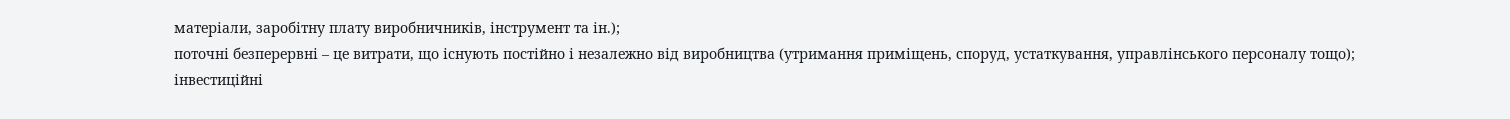матеріали, заробітну плату виробничників, інструмент та ін.);
поточні безперервні – це витрати, що існують постійно і незалежно від виробництва (утримання приміщень, споруд, устаткування, управлінського персоналу тощо);
інвестиційні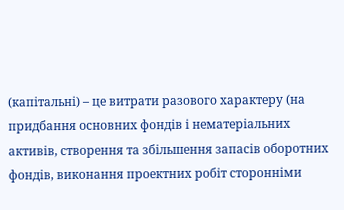(капітальні) – це витрати разового характеру (на придбання основних фондів і нематеріальних активів, створення та збільшення запасів оборотних фондів, виконання проектних робіт сторонніми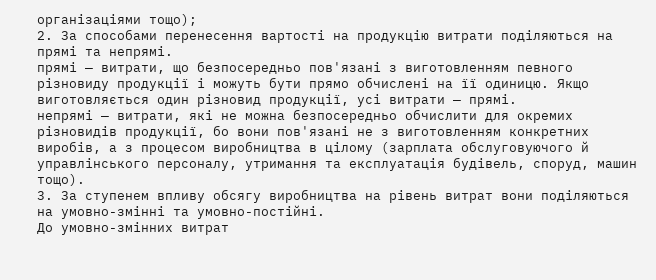організаціями тощо);
2. За способами перенесення вартості на продукцію витрати поділяються на прямі та непрямі.
прямі — витрати, що безпосередньо пов'язані з виготовленням певного різновиду продукції і можуть бути прямо обчислені на її одиницю. Якщо виготовляється один різновид продукції, усі витрати — прямі.
непрямі — витрати, які не можна безпосередньо обчислити для окремих різновидів продукції, бо вони пов'язані не з виготовленням конкретних виробів, а з процесом виробництва в цілому (зарплата обслуговуючого й управлінського персоналу, утримання та експлуатація будівель, споруд, машин тощо).
3. За ступенем впливу обсягу виробництва на рівень витрат вони поділяються на умовно-змінні та умовно-постійні.
До умовно-змінних витрат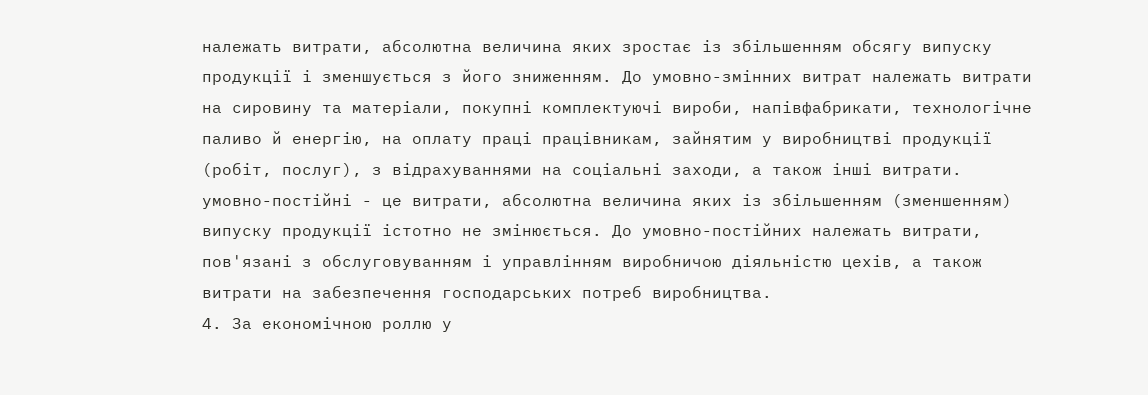належать витрати, абсолютна величина яких зростає із збільшенням обсягу випуску продукції і зменшується з його зниженням. До умовно-змінних витрат належать витрати на сировину та матеріали, покупні комплектуючі вироби, напівфабрикати, технологічне паливо й енергію, на оплату праці працівникам, зайнятим у виробництві продукції (робіт, послуг), з відрахуваннями на соціальні заходи, а також інші витрати.
умовно-постійні - це витрати, абсолютна величина яких із збільшенням (зменшенням) випуску продукції істотно не змінюється. До умовно-постійних належать витрати, пов'язані з обслуговуванням і управлінням виробничою діяльністю цехів, а також витрати на забезпечення господарських потреб виробництва.
4. За економічною роллю у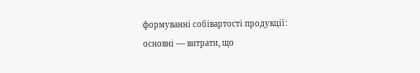формуванні собівартості продукції:
основні — витрати, що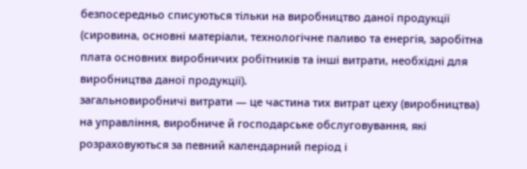безпосередньо списуються тільки на виробництво даної продукції (сировина, основні матеріали, технологічне паливо та енергія, заробітна плата основних виробничих робітників та інші витрати, необхідні для виробництва даної продукції).
загальновиробничі витрати — це частина тих витрат цеху (виробництва) на управління, виробниче й господарське обслуговування, які розраховуються за певний календарний період і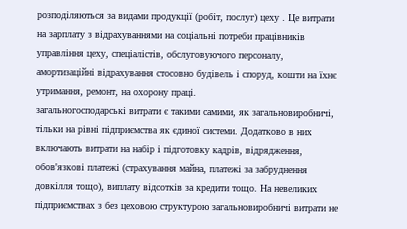розподіляються за видами продукції (робіт, послуг) цеху . Це витрати на зарплату з відрахуваннями на соціальні потреби працівників управління цеху, спеціалістів, обслуговуючого персоналу, амортизаційні відрахування стосовно будівель і споруд, кошти на їхнє утримання, ремонт, на охорону праці.
загальногосподарські витрати є такими самими, як загальновиробничі, тільки на рівні підприємства як єдиної системи. Додатково в них включають витрати на набір і підготовку кадрів, відрядження, обов'язкові платежі (страхування майна, платежі за забруднення довкілля тощо), виплату відсотків за кредити тощо. На невеликих підприємствах з без цеховою структурою загальновиробничі витрати не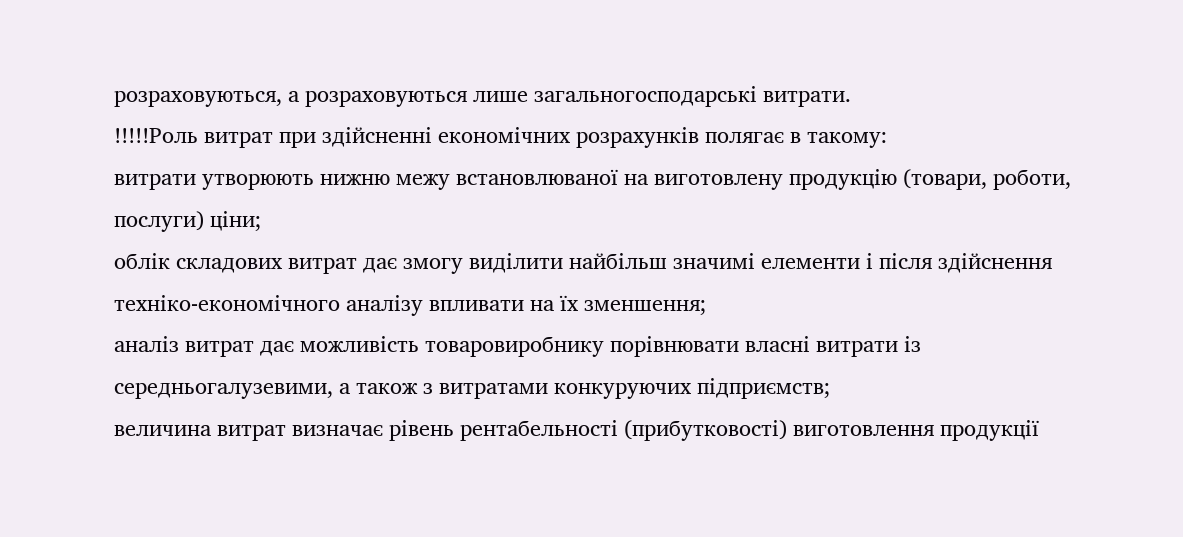розраховуються, а розраховуються лише загальногосподарські витрати.
!!!!!Роль витрат при здійсненні економічних розрахунків полягає в такому:
витрати утворюють нижню межу встановлюваної на виготовлену продукцію (товари, роботи, послуги) ціни;
облік складових витрат дає змогу виділити найбільш значимі елементи і після здійснення техніко-економічного аналізу впливати на їх зменшення;
аналіз витрат дає можливість товаровиробнику порівнювати власні витрати із середньогалузевими, а також з витратами конкуруючих підприємств;
величина витрат визначає рівень рентабельності (прибутковості) виготовлення продукції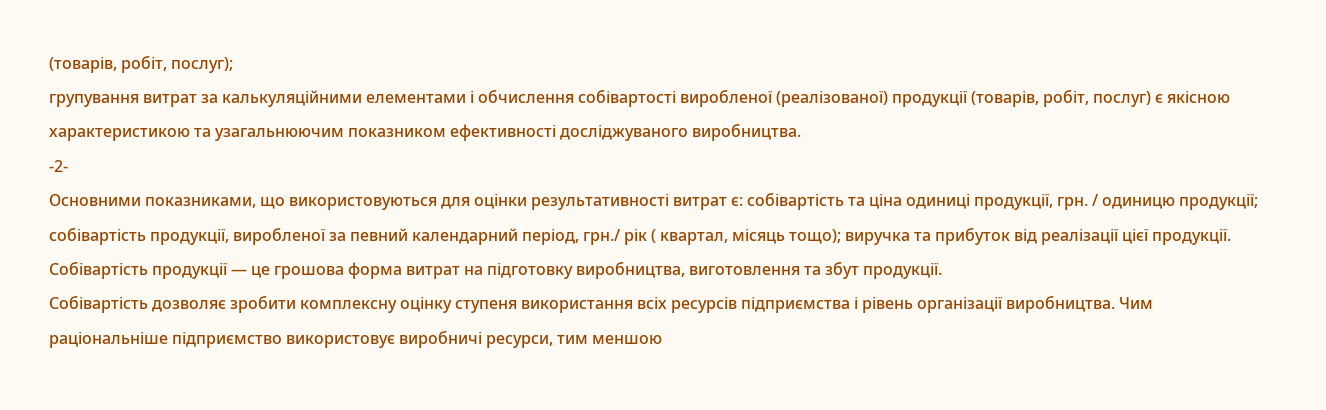(товарів, робіт, послуг);
групування витрат за калькуляційними елементами і обчислення собівартості виробленої (реалізованої) продукції (товарів, робіт, послуг) є якісною характеристикою та узагальнюючим показником ефективності досліджуваного виробництва.
-2-
Основними показниками, що використовуються для оцінки результативності витрат є: собівартість та ціна одиниці продукції, грн. / одиницю продукції; собівартість продукції, виробленої за певний календарний період, грн./ рік ( квартал, місяць тощо); виручка та прибуток від реалізації цієї продукції.
Собівартість продукції — це грошова форма витрат на підготовку виробництва, виготовлення та збут продукції.
Собівартість дозволяє зробити комплексну оцінку ступеня використання всіх ресурсів підприємства і рівень організації виробництва. Чим раціональніше підприємство використовує виробничі ресурси, тим меншою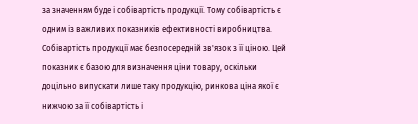за значенням буде і собівартість продукції. Тому собівартість є одним із важливих показників ефективності виробництва. Собівартість продукції має безпосередній зв'язок з її ціною. Цей показник є базою для визначення ціни товару, оскільки доцільно випускати лише таку продукцію, ринкова ціна якої є нижчою за її собівартість і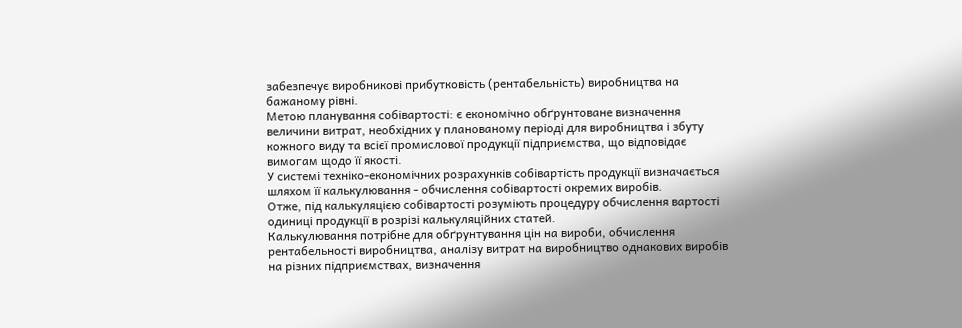забезпечує виробникові прибутковість (рентабельність) виробництва на бажаному рівні.
Метою планування собівартості: є економічно обґрунтоване визначення величини витрат, необхідних у планованому періоді для виробництва і збуту кожного виду та всієї промислової продукції підприємства, що відповідає вимогам щодо її якості.
У системі техніко-економічних розрахунків собівартість продукції визначається шляхом її калькулювання - обчислення собівартості окремих виробів.
Отже, під калькуляцією собівартості розуміють процедуру обчислення вартості одиниці продукції в розрізі калькуляційних статей.
Калькулювання потрібне для обґрунтування цін на вироби, обчислення рентабельності виробництва, аналізу витрат на виробництво однакових виробів на різних підприємствах, визначення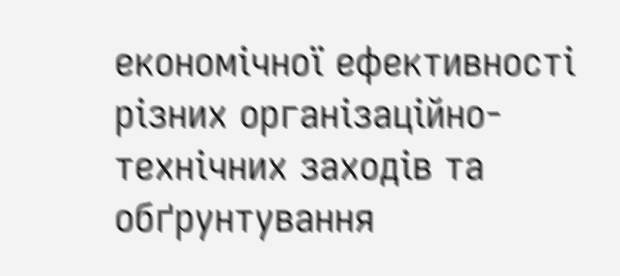економічної ефективності різних організаційно-технічних заходів та обґрунтування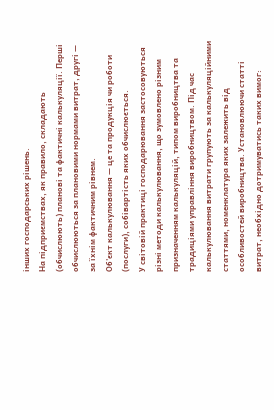інших господарських рішень.
На підприємствах, як правило, складають (обчислюють) планові та фактичні калькуляції. Перші обчислюються за плановими нормами витрат, другі — за їхнім фактичним рівнем.
Об'єкт калькулювання — це та продукція чи роботи (послуги), собівартість яких обчислюється.
У світовій практиці господарювання застосовуються різні методи калькулювання, що зумовлено різним призначенням калькуляцій, типом виробництва та традиціями управління виробництвом. Під час калькулювання витрати групують за калькуляційними статтями, номенклатура яких залежить від особливостей виробництва. Установлюючи статті витрат, необхідно дотримуватись таких вимог: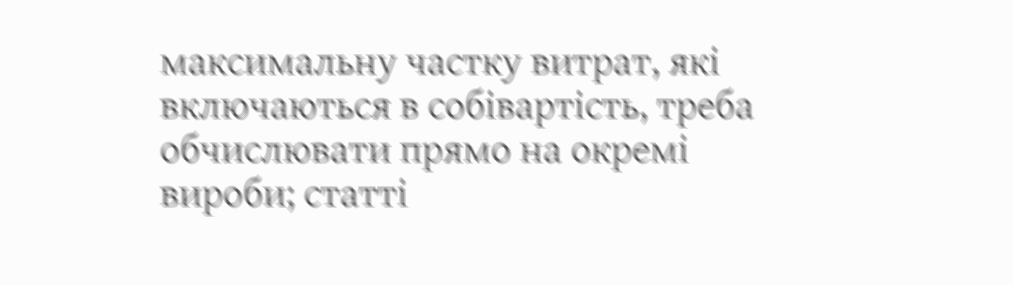максимальну частку витрат, які включаються в собівартість, треба обчислювати прямо на окремі вироби; статті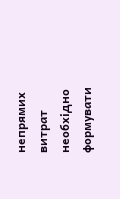непрямих витрат необхідно формувати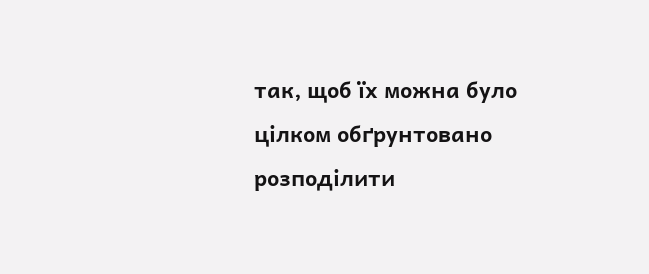так, щоб їх можна було цілком обґрунтовано розподілити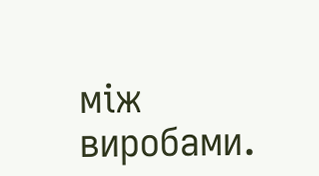між виробами.